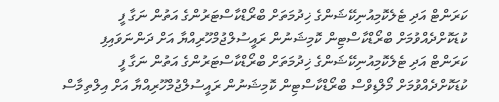ކަރަންޓް އަދި ޓެލެކޮމިއުނިކޭޝަންގެ ޚިދުމަތަށް ބްރޯޑްކާސްޓަރުންގެ އަތުން ނަގާ ފީ ކުޑަކޮށްދެއްވުމަށް ބްރޯޑްކާސްޓިން ކޮމިޝަނުން ރައީސުލްޖުމްހޫރިއްޔާ އަށް ދަންނަވައިފި
ކަރަންޓް އަދި ޓެލެކޮމިއުނިކޭޝަންގެ ޚިދުމަތަށް ބްރޯޑްކާސްޓަރުންގެ އަތުން ނަގާ ފީ ކުޑަކޮށްދެއްވުމަށް މޯލްޑިވްސް ބްރޯޑްކާސްޓިން ކޮމިޝަނުން ރައީސުލްޖުމްހޫރިއްޔާ އަށް އިލްތިމާސް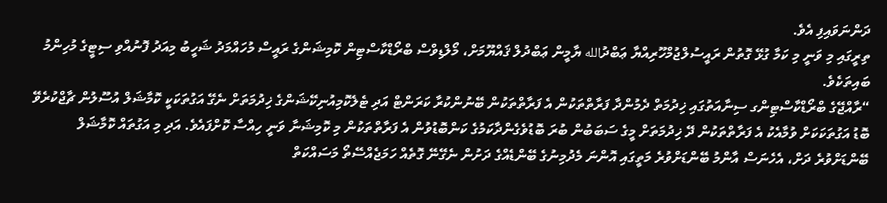ދަންނަވައިފި އެވެ.
ތިރީގައި މި ވަނީ މި ކަމާ ގުޅޭ ގޮތުން ރައީސުލްޖުމްހޫރިއްޔާ ޢަބްދުالله ޔާމީން ޢަބްދުލް ޤައްޔޫމަށް، މޯލްޑިވްސް ބްރޯޑްކާސްޓިން ކޮމިޝަންގެ ރައީސް މުހައްމަދު ޝަހީބު މިއަދު ފޮނުއްވި ސިޓީގެ މުހިންމު ބައިތަކެވެ.
“ރާއްޖޭގެ ބްރޯޑްކާސްޓިންގ ސިނާއަތުގައި ޚިދުމަތް ދެމުންދާ ފަރާތްތަކުން އެ ފަރާތްތަކުން ބޭނުންކުރާ ކަރަންޓް އަދި ޓެލެކޮމިއުނިކޭޝަންގެ ޚިދުމަތަށް ނެގޭ އަގުތަކަކީ ކޮމާޝަލް އުސޫލުން ޗާޖްކުރެވޭ ބޮޑު އަގުތަކަކަށް ވުމާއެކު އެ ފަރާތްތަކުން ދޭ ޚިދުމަތަށް މީގެ ސަބަބުން ބުރަ ބޮޑުވެގެންދާކަމުގެ ކަންބޮޑުވުން އެ ފަރާތްތަކުން މި ކޮމިޝަނާ ވަނީ ހިއްސާ ކޮށްފައެވެ. އަދި މި އަގުތައް ކޮމާޝަލް ބޭންޑަށްވުރެ ދަށް، އެހެނަސް އާންމު ބޭންޑަށްވުރެ މަތީގައި އޮންނަ މެދުމިނުގެ ބޭންޑެއްގެ ދަށުން ނެގޭނޭ ގޮތެއް ހަމަޖެއްސޭތޯ މަސައްކަތް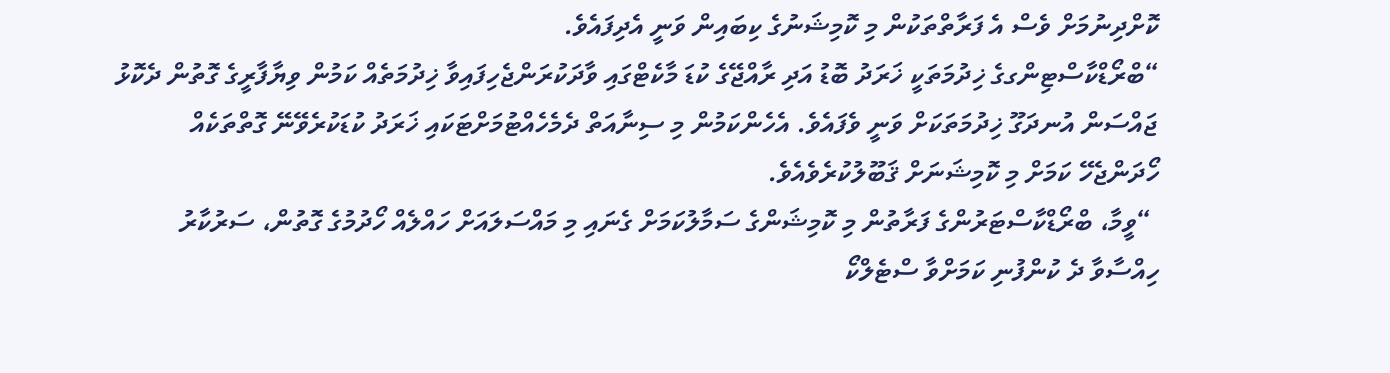ކޮށްދިނުމަށް ވެސް އެ ފަރާތްތަކުން މި ކޮމިޝަނުގެ ކިބައިން ވަނީ އެދިފައެވެ.
“ބްރޯޑްކާސްޓިންގގެ ޚިދުމަތަކީ ޚަރަދު ބޮޑު އަދި ރާއްޖޭގެ ކުޑަ މާކެޓްގައި ވާދަކުރަންޖެހިފައިވާ ޚިދުމަތެއް ކަމުން ވިޔާފާރީގެ ގޮތުން ދެކޮޅު ޖައްސަން އުނދަގޫ ޚިދުމަތަކަށް ވަނީ ވެފައެވެ. އެހެންކަމުން މި ސިނާއަތް ދެމެހެއްޓުމަށްޓަކައި ޚަރަދު ކުޑަކުރެވޭނޭ ގޮތްތަކެއް ހޯދަންޖެހޭ ކަމަށް މި ކޮމިޝަނަށް ޤަބޫލުކުރެވެއެވެ.
 “ވީމާ، ބްރޯޑްކާސްޓަރުންގެ ފަރާތުން މި ކޮމިޝަންގެ ސަމާލުކަމަށް ގެނައި މި މައްސަލައަށް ހައްލެއް ހޯދުމުގެ ގޮތުން، ސަރުކާރު ހިއްސާވާ ދެ ކުންފުނި ކަމަށްވާ ސްޓެލްކޯ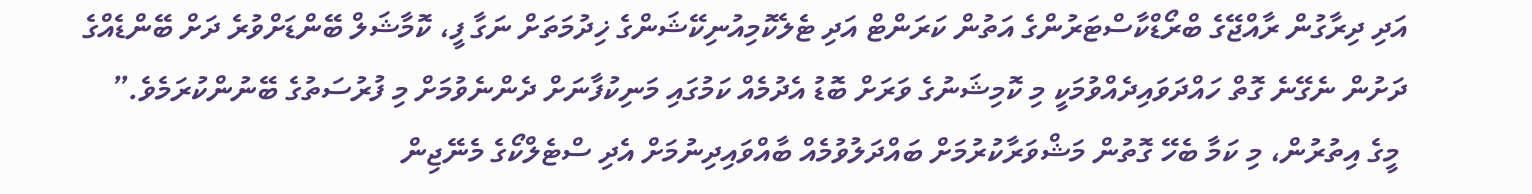އަދި ދިރާގުން ރާއްޖޭގެ ބްރޯޑްކާސްޓަރުންގެ އަތުން ކަރަންޓް އަދި ޓެލެކޮމިއުނިކޭޝަންގެ ޚިދުމަތަށް ނަގާ ފީ، ކޮމާޝަލް ބޭންޑަށްވުރެ ދަށް ބޭންޑެއްގެ ދަށުން ނެގޭނެ ގޮތް ހައްދަވައިދެއްވުމަކީ މި ކޮމިޝަނުގެ ވަރަށް ބޮޑު އެދުމެއް ކަމުގައި މަނިކުފާނަށް ދެންނެވުމަށް މި ފުރުސަތުގެ ބޭނުންކުރަމެވެ.”
 މީގެ އިތުރުން، މި ކަމާ ބެހޭ ގޮތުން މަޝްވަރާކުރުމަށް ބައްދަލުވުމެއް ބާއްވައިދިނުމަށް އެދި ސްޓެލްކޯގެ މެނޭޖިން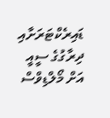ޑައިރެކްޓަރަށާއި ދިރާގުގެ ސީއީ އަށް މޯލްޑިވްސް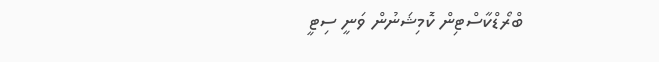ބްރޯޑްކާސްޓިން ކޮމިޝަނުން ވަނީ ސިޓީ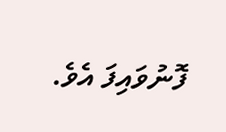ފޮނުވައިފަ އެވެ.